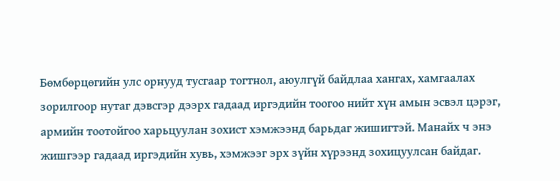Бөмбөрцөгийн улс орнууд тусгаар тогтнол, аюулгүй байдлаа хангах, хамгаалах зорилгоор нутаг дэвсгэр дээрх гадаад иргэдийн тоогоо нийт хүн амын эсвэл цэрэг, армийн тоотойгоо харьцуулан зохист хэмжээнд барьдаг жишигтэй. Манайх ч энэ жишгээр гадаад иргэдийн хувь, хэмжээг эрх зүйн хүрээнд зохицуулсан байдаг.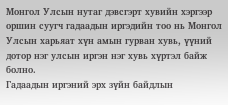Монгол Улсын нутаг дэвсгэрт хувийн хэргээр оршин суугч гадаадын иргэдийн тоо нь Монгол Улсын харьяат хүн амын гурван хувь, үүний дотор нэг улсын иргэн нэг хувь хүртэл байж болно.
Гадаадын иргэний эрх зүйн байдлын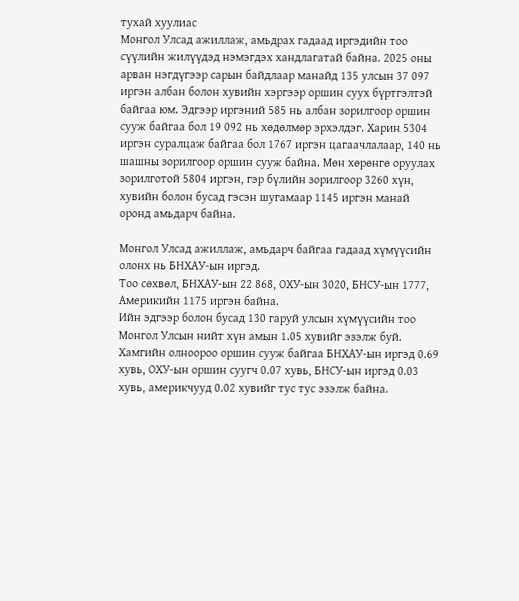тухай хуулиас
Монгол Улсад ажиллаж, амьдрах гадаад иргэдийн тоо сүүлийн жилүүдэд нэмэгдэх хандлагатай байна. 2025 оны арван нэгдүгээр сарын байдлаар манайд 135 улсын 37 097 иргэн албан болон хувийн хэргээр оршин суух бүртгэлтэй байгаа юм. Эдгээр иргэний 585 нь албан зорилгоор оршин сууж байгаа бол 19 092 нь хөдөлмөр эрхэлдэг. Харин 5304 иргэн суралцаж байгаа бол 1767 иргэн цагаачлалаар, 140 нь шашны зорилгоор оршин сууж байна. Мөн хөрөнгө оруулах зорилготой 5804 иргэн, гэр бүлийн зорилгоор 3260 хүн, хувийн болон бусад гэсэн шугамаар 1145 иргэн манай оронд амьдарч байна.

Монгол Улсад ажиллаж, амьдарч байгаа гадаад хүмүүсийн олонх нь БНХАУ-ын иргэд.
Тоо сөхвөл, БНХАУ-ын 22 868, ОХУ-ын 3020, БНСУ-ын 1777, Америкийн 1175 иргэн байна.
Ийн эдгээр болон бусад 130 гаруй улсын хүмүүсийн тоо Монгол Улсын нийт хүн амын 1.05 хувийг эзэлж буй. Хамгийн олноороо оршин сууж байгаа БНХАУ-ын иргэд 0.69 хувь, ОХУ-ын оршин суугч 0.07 хувь, БНСУ-ын иргэд 0.03 хувь, америкчууд 0.02 хувийг тус тус эзэлж байна.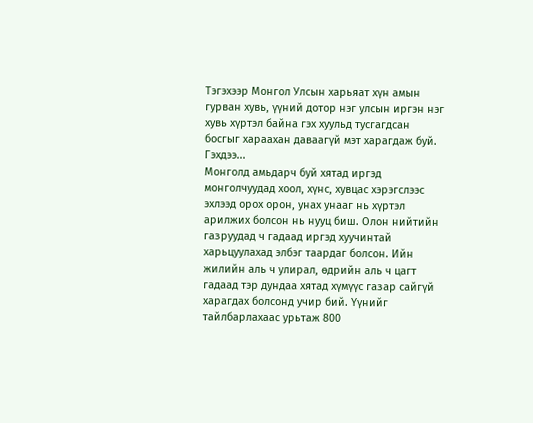Тэгэхээр Монгол Улсын харьяат хүн амын гурван хувь, үүний дотор нэг улсын иргэн нэг хувь хүртэл байна гэх хуульд тусгагдсан босгыг хараахан даваагүй мэт харагдаж буй. Гэхдээ...
Монголд амьдарч буй хятад иргэд монголчуудад хоол, хүнс, хувцас хэрэгслээс эхлээд орох орон, унах унааг нь хүртэл арилжих болсон нь нууц биш. Олон нийтийн газруудад ч гадаад иргэд хуучинтай харьцуулахад элбэг таардаг болсон. Ийн жилийн аль ч улирал, өдрийн аль ч цагт гадаад тэр дундаа хятад хүмүүс газар сайгүй харагдах болсонд учир бий. Үүнийг тайлбарлахаас урьтаж 800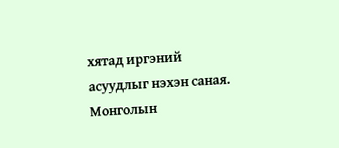хятад иргэний асуудлыг нэхэн саная. Монголын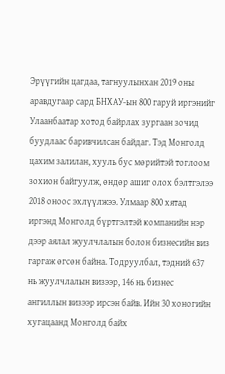Эрүүгийн цагдаа, тагнуулынхан 2019 оны аравдугаар сард БНХАУ-ын 800 гаруй иргэнийг Улаанбаатар хотод байрлах зургаан зочид буудлаас баривчилсан байдаг. Тэд Монголд цахим залилан, хууль бус мөрийтэй тоглоом зохион байгуулж, өндөр ашиг олох бэлтгэлээ 2018 оноос эхлүүлжээ. Улмаар 800 хятад иргэнд Монголд бүртгэлтэй компанийн нэр дээр аялал жуулчлалын болон бизнесийн виз гаргаж өгсөн байна. Тодруулбал, тэдний 637 нь жуулчлалын визээр, 146 нь бизнес ангиллын визээр ирсэн байв. Ийн 30 хоногийн хугацаанд Монголд байх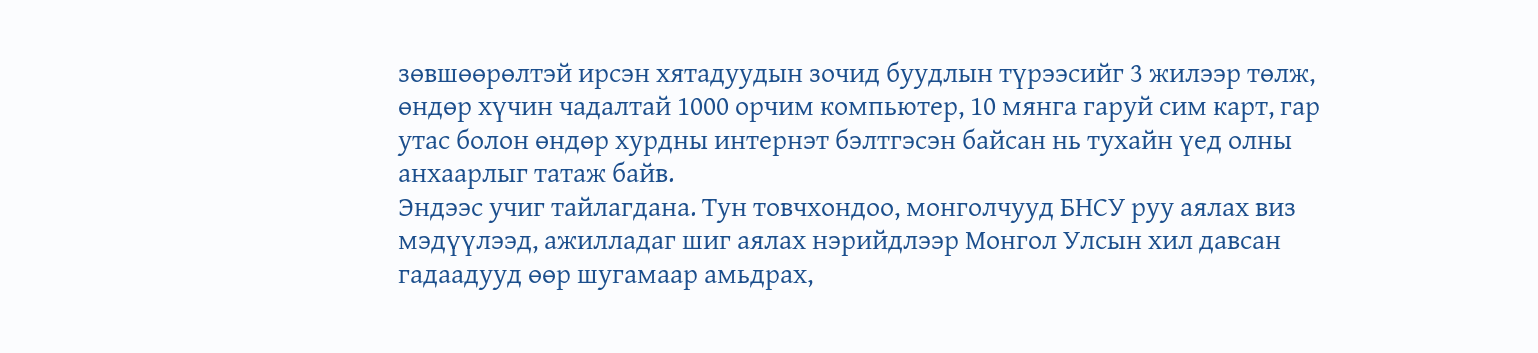зөвшөөрөлтэй ирсэн хятадуудын зочид буудлын түрээсийг 3 жилээр төлж, өндөр хүчин чадалтай 1000 орчим компьютер, 10 мянга гаруй сим карт, гар утас болон өндөр хурдны интернэт бэлтгэсэн байсан нь тухайн үед олны анхаарлыг татаж байв.
Эндээс учиг тайлагдана. Тун товчхондоо, монголчууд БНСУ руу аялах виз мэдүүлээд, ажилладаг шиг аялах нэрийдлээр Монгол Улсын хил давсан гадаадууд өөр шугамаар амьдрах,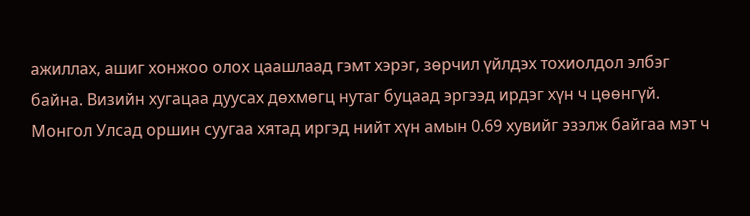ажиллах, ашиг хонжоо олох цаашлаад гэмт хэрэг, зөрчил үйлдэх тохиолдол элбэг байна. Визийн хугацаа дуусах дөхмөгц нутаг буцаад эргээд ирдэг хүн ч цөөнгүй.
Монгол Улсад оршин суугаа хятад иргэд нийт хүн амын 0.69 хувийг эзэлж байгаа мэт ч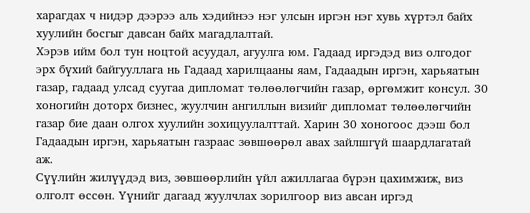харагдах ч нидэр дээрээ аль хэдийнээ нэг улсын иргэн нэг хувь хүртэл байх хуулийн босгыг давсан байх магадлалтай.
Хэрэв ийм бол тун ноцтой асуудал, агуулга юм. Гадаад иргэдэд виз олгодог эрх бүхий байгууллага нь Гадаад харилцааны яам, Гадаадын иргэн, харьяатын газар, гадаад улсад суугаа дипломат төлөөлөгчийн газар, өргөмжит консул. 30 хоногийн доторх бизнес, жуулчин ангиллын визийг дипломат төлөөлөгчийн газар бие даан олгох хуулийн зохицуулалттай. Харин 30 хоногоос дээш бол Гадаадын иргэн, харьяатын газраас зөвшөөрөл авах зайлшгүй шаардлагатай аж.
Сүүлийн жилүүдэд виз, зөвшөөрлийн үйл ажиллагаа бүрэн цахимжиж, виз олголт өссөн. Үүнийг дагаад жуулчлах зорилгоор виз авсан иргэд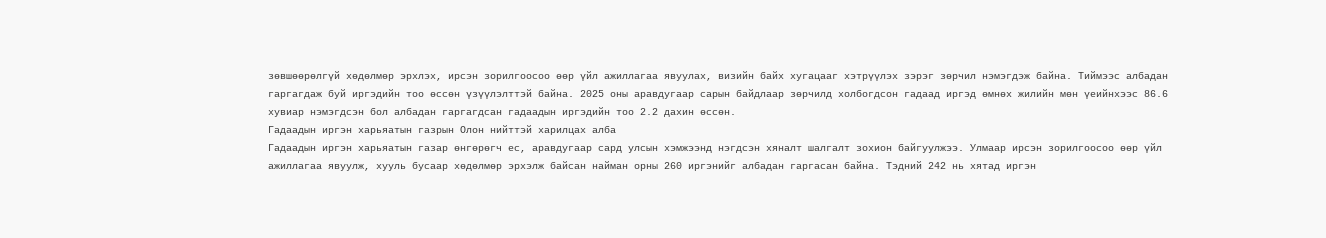зөвшөөрөлгүй хөдөлмөр эрхлэх, ирсэн зорилгоосоо өөр үйл ажиллагаа явуулах, визийн байх хугацааг хэтрүүлэх зэрэг зөрчил нэмэгдэж байна. Тиймээс албадан гаргагдаж буй иргэдийн тоо өссөн үзүүлэлттэй байна. 2025 оны аравдугаар сарын байдлаар зөрчилд холбогдсон гадаад иргэд өмнөх жилийн мөн үеийнхээс 86.6 хувиар нэмэгдсэн бол албадан гаргагдсан гадаадын иргэдийн тоо 2.2 дахин өссөн.
Гадаадын иргэн харьяатын газрын Олон нийттэй харилцах алба
Гадаадын иргэн харьяатын газар өнгөрөгч ес, аравдугаар сард улсын хэмжээнд нэгдсэн хяналт шалгалт зохион байгуулжээ. Улмаар ирсэн зорилгоосоо өөр үйл ажиллагаа явуулж, хууль бусаар хөдөлмөр эрхэлж байсан найман орны 260 иргэнийг албадан гаргасан байна. Тэдний 242 нь хятад иргэн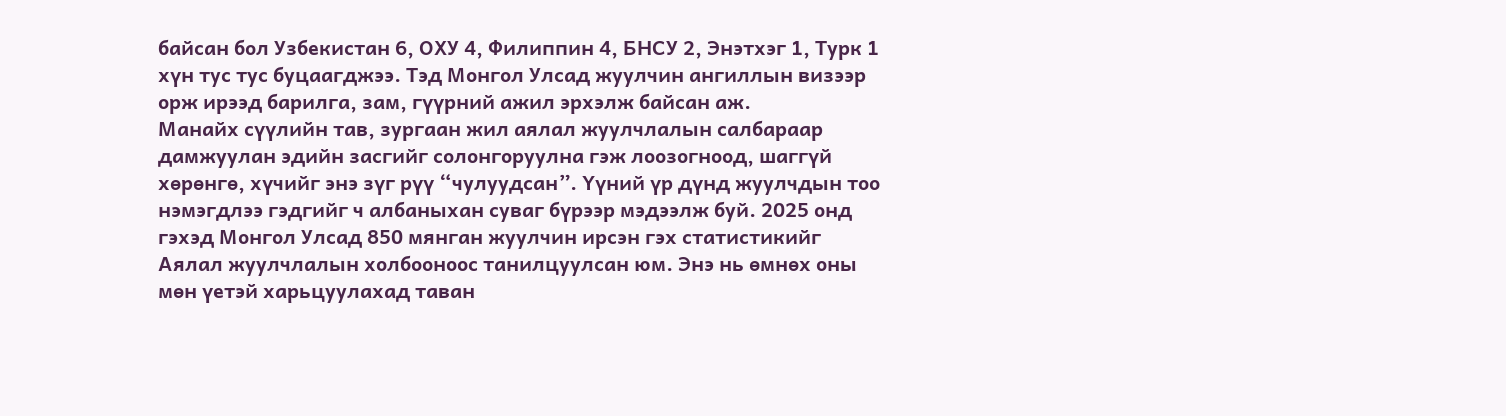байсан бол Узбекистан 6, ОХУ 4, Филиппин 4, БНСУ 2, Энэтхэг 1, Турк 1 хүн тус тус буцаагджээ. Тэд Монгол Улсад жуулчин ангиллын визээр орж ирээд барилга, зам, гүүрний ажил эрхэлж байсан аж.
Манайх сүүлийн тав, зургаан жил аялал жуулчлалын салбараар дамжуулан эдийн засгийг солонгоруулна гэж лоозогноод, шаггүй хөрөнгө, хүчийг энэ зүг рүү “чулуудсан”. Үүний үр дүнд жуулчдын тоо нэмэгдлээ гэдгийг ч албаныхан суваг бүрээр мэдээлж буй. 2025 онд гэхэд Монгол Улсад 850 мянган жуулчин ирсэн гэх статистикийг Аялал жуулчлалын холбооноос танилцуулсан юм. Энэ нь өмнөх оны мөн үетэй харьцуулахад таван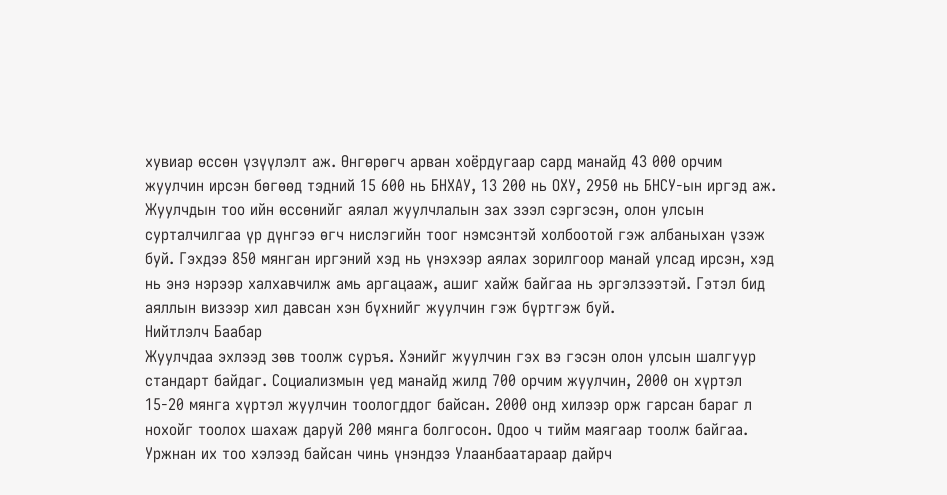хувиар өссөн үзүүлэлт аж. Өнгөрөгч арван хоёрдугаар сард манайд 43 000 орчим жуулчин ирсэн бөгөөд тэдний 15 600 нь БНХАУ, 13 200 нь ОХУ, 2950 нь БНСУ-ын иргэд аж. Жуулчдын тоо ийн өссөнийг аялал жуулчлалын зах зээл сэргэсэн, олон улсын сурталчилгаа үр дүнгээ өгч нислэгийн тоог нэмсэнтэй холбоотой гэж албаныхан үзэж буй. Гэхдээ 850 мянган иргэний хэд нь үнэхээр аялах зорилгоор манай улсад ирсэн, хэд нь энэ нэрээр халхавчилж амь аргацааж, ашиг хайж байгаа нь эргэлзээтэй. Гэтэл бид аяллын визээр хил давсан хэн бүхнийг жуулчин гэж бүртгэж буй.
Нийтлэлч Баабар
Жуулчдаа эхлээд зөв тоолж суръя. Хэнийг жуулчин гэх вэ гэсэн олон улсын шалгуур стандарт байдаг. Социализмын үед манайд жилд 700 орчим жуулчин, 2000 он хүртэл 15-20 мянга хүртэл жуулчин тоологддог байсан. 2000 онд хилээр орж гарсан бараг л нохойг тоолох шахаж даруй 200 мянга болгосон. Одоо ч тийм маягаар тоолж байгаа. Уржнан их тоо хэлээд байсан чинь үнэндээ Улаанбаатараар дайрч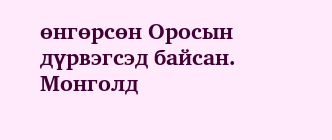өнгөрсөн Оросын дүрвэгсэд байсан.
Монголд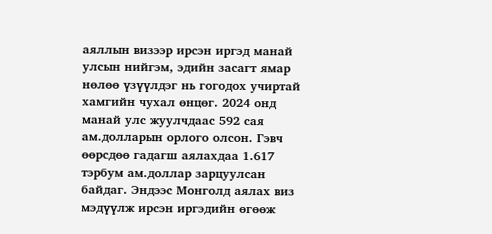аяллын визээр ирсэн иргэд манай улсын нийгэм, эдийн засагт ямар нөлөө үзүүлдэг нь гогодох учиртай хамгийн чухал өнцөг. 2024 онд манай улс жуулчдаас 592 сая ам.долларын орлого олсон. Гэвч өөрсдөө гадагш аялахдаа 1.617 тэрбум ам.доллар зарцуулсан байдаг. Эндээс Монголд аялах виз мэдүүлж ирсэн иргэдийн өгөөж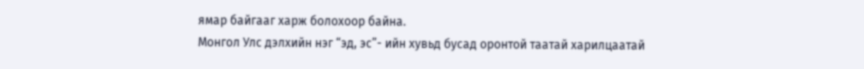ямар байгааг харж болохоор байна.
Монгол Улс дэлхийн нэг “эд, эс”- ийн хувьд бусад оронтой таатай харилцаатай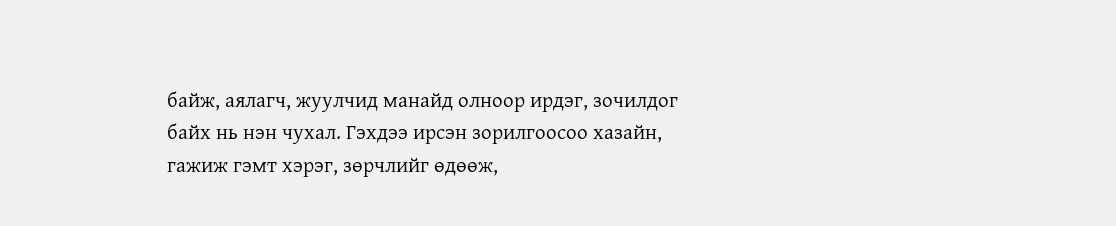байж, аялагч, жуулчид манайд олноор ирдэг, зочилдог байх нь нэн чухал. Гэхдээ ирсэн зорилгоосоо хазайн, гажиж гэмт хэрэг, зөрчлийг өдөөж,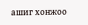ашиг хонжоо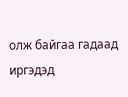олж байгаа гадаад иргэдэд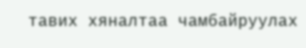тавих хяналтаа чамбайруулах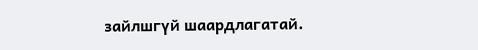зайлшгүй шаардлагатай.